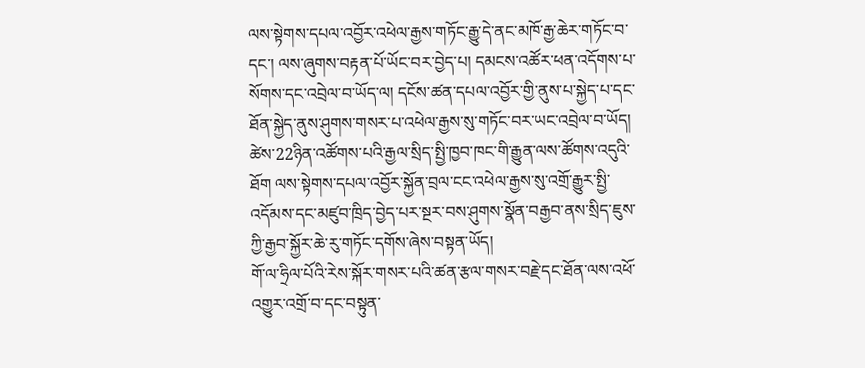ལས་སྟེགས་དཔལ་འབྱོར་འཕེལ་རྒྱས་གཏོང་རྒྱུ་དེ་ནང་མཁོ་རྒྱ་ཆེར་གཏོང་བ་དང་། ལས་ཞུགས་བརྟན་པོ་ཡོང་བར་བྱེད་པ། དམངས་འཚོར་ཕན་འདོགས་པ་སོགས་དང་འབྲེལ་བ་ཡོད་ལ། དངོས་ཚན་དཔལ་འབྱོར་གྱི་ནུས་པ་སྐྱེད་པ་དང་ཐོན་སྐྱེད་ནུས་ཤུགས་གསར་པ་འཕེལ་རྒྱས་སུ་གཏོང་བར་ཡང་འབྲེལ་བ་ཡོད། ཚེས་22ཉིན་འཚོགས་པའི་རྒྱལ་སྲིད་སྤྱི་ཁྱབ་ཁང་གི་རྒྱུན་ལས་ཚོགས་འདུའི་ཐོག ལས་སྟེགས་དཔལ་འབྱོར་སྐྱོན་བྲལ་ངང་འཕེལ་རྒྱས་སུ་འགྲོ་རྒྱུར་སྤྱི་འདོམས་དང་མཛུབ་ཁྲིད་བྱེད་པར་སྔར་བས་ཤུགས་སྣོན་བརྒྱབ་ནས་སྲིད་ཇུས་ཀྱི་རྒྱབ་སྐྱོར་ཆེ་རུ་གཏོང་དགོས་ཞེས་བསྟན་ཡོད།
གོ་ལ་ཧྲིལ་པོའི་རེས་སྐོར་གསར་པའི་ཚན་རྩལ་གསར་བརྗེ་དང་ཐོན་ལས་འཕོ་འགྱུར་འགྲོ་བ་དང་བསྟུན་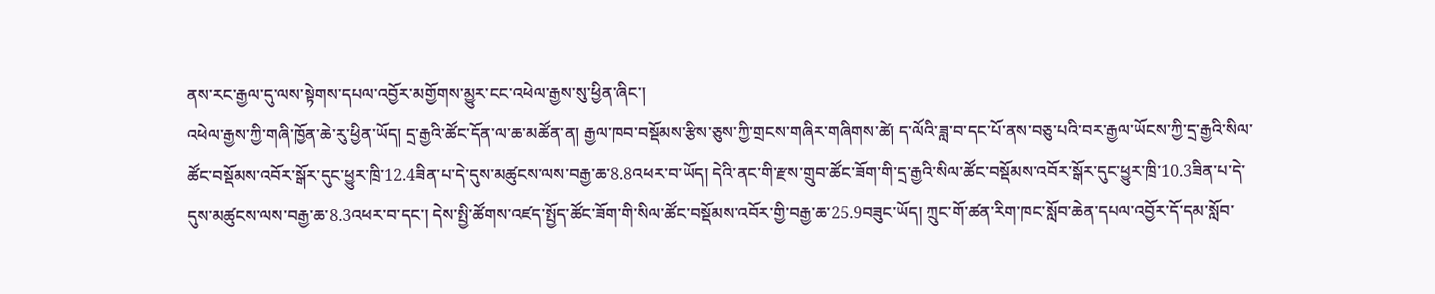ནས་རང་རྒྱལ་དུ་ལས་སྟེགས་དཔལ་འབྱོར་མགྱོགས་མྱུར་ངང་འཕེལ་རྒྱས་སུ་ཕྱིན་ཞིང་།
འཕེལ་རྒྱས་ཀྱི་གཞི་ཁྱོན་ཆེ་རུ་ཕྱིན་ཡོད། དྲ་རྒྱའི་ཚོང་དོན་ལ་ཆ་མཚོན་ན། རྒྱལ་ཁབ་བསྡོམས་རྩིས་ཅུས་ཀྱི་གྲངས་གཞིར་གཞིགས་ཚེ། ད་ལོའི་ཟླ་བ་དང་པོ་ནས་བཅུ་པའི་བར་རྒྱལ་ཡོངས་ཀྱི་དྲ་རྒྱའི་སིལ་ཚོང་བསྡོམས་འབོར་སྒོར་དུང་ཕྱུར་ཁྲི་12.4ཟིན་པ་དེ་དུས་མཚུངས་ལས་བརྒྱ་ཆ་8.8འཕར་བ་ཡོད། དེའི་ནང་གི་རྫས་གྲུབ་ཚོང་ཟོག་གི་དྲ་རྒྱའི་སིལ་ཚོང་བསྡོམས་འབོར་སྒོར་དུང་ཕྱུར་ཁྲི་10.3ཟིན་པ་དེ་དུས་མཚུངས་ལས་བརྒྱ་ཆ་8.3འཕར་བ་དང་། དེས་སྤྱི་ཚོགས་འཛད་སྤྱོད་ཚོང་ཟོག་གི་སིལ་ཚོང་བསྡོམས་འབོར་གྱི་བརྒྱ་ཆ་25.9བཟུང་ཡོད། ཀྲུང་གོ་ཚན་རིག་ཁང་སློབ་ཆེན་དཔལ་འབྱོར་དོ་དམ་སློབ་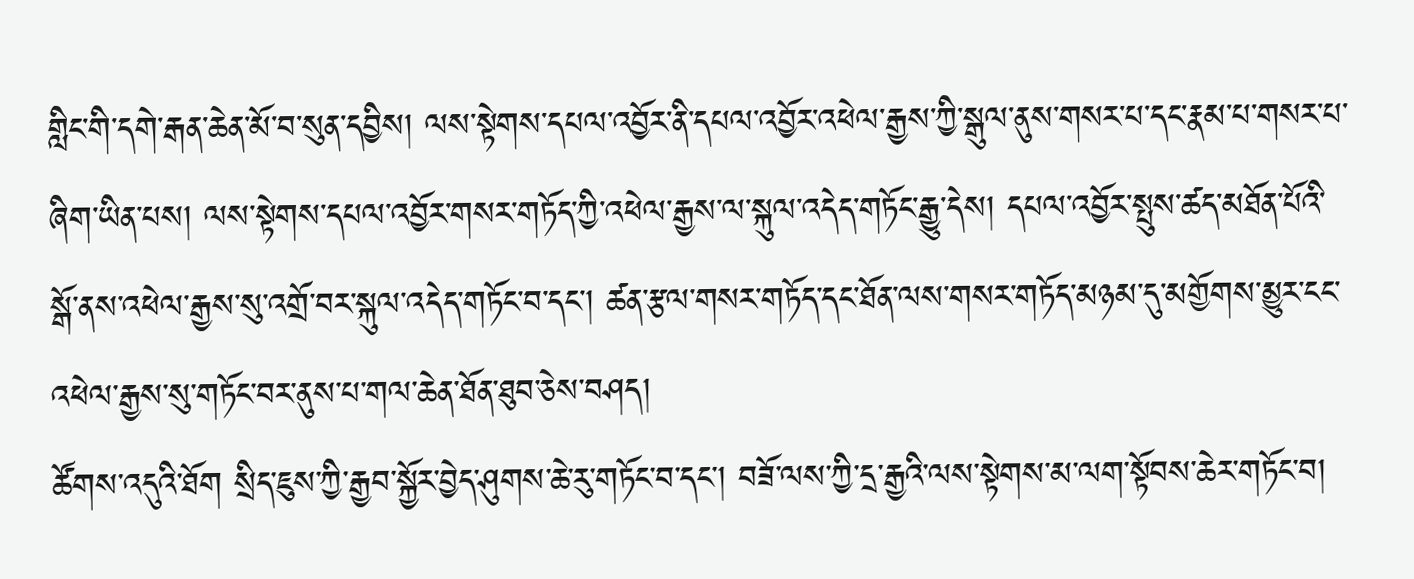གླིང་གི་དགེ་རྒན་ཆེན་མོ་བ་སུན་དབྱིས། ལས་སྟེགས་དཔལ་འབྱོར་ནི་དཔལ་འབྱོར་འཕེལ་རྒྱས་ཀྱི་སྒུལ་ནུས་གསར་པ་དང་རྣམ་པ་གསར་པ་ཞིག་ཡིན་པས། ལས་སྟེགས་དཔལ་འབྱོར་གསར་གཏོད་ཀྱི་འཕེལ་རྒྱས་ལ་སྐུལ་འདེད་གཏོང་རྒྱུ་དེས། དཔལ་འབྱོར་སྤུས་ཚད་མཐོན་པོའི་སྒོ་ནས་འཕེལ་རྒྱས་སུ་འགྲོ་བར་སྐུལ་འདེད་གཏོང་བ་དང་། ཚན་རྩལ་གསར་གཏོད་དང་ཐོན་ལས་གསར་གཏོད་མཉམ་དུ་མགྱོགས་མྱུར་ངང་འཕེལ་རྒྱས་སུ་གཏོང་བར་ནུས་པ་གལ་ཆེན་ཐོན་ཐུབ་ཅེས་བཤད།
ཚོགས་འདུའི་ཐོག སྲིད་ཇུས་ཀྱི་རྒྱབ་སྐྱོར་བྱེད་ཤུགས་ཆེ་རུ་གཏོང་བ་དང་། བཟོ་ལས་ཀྱི་དྲ་རྒྱའི་ལས་སྟེགས་མ་ལག་སྟོབས་ཆེར་གཏོང་བ།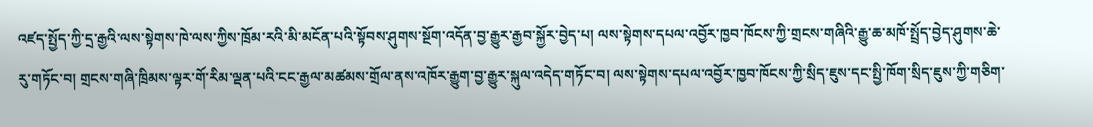འཛད་སྤྱོད་ཀྱི་དྲ་རྒྱའི་ལས་སྟེགས་ཁེ་ལས་ཀྱིས་ཁྲོམ་རའི་མི་མངོན་པའི་སྟོབས་ཤུགས་སྔོག་འདོན་བྱ་རྒྱུར་རྒྱབ་སྐྱོར་བྱེད་པ། ལས་སྟེགས་དཔལ་འབྱོར་ཁྱབ་ཁོངས་ཀྱི་གྲངས་གཞིའི་རྒྱུ་ཆ་མཁོ་སྤྲོད་བྱེད་ཤུགས་ཆེ་རུ་གཏོང་བ། གྲངས་གཞི་ཁྲིམས་ལྟར་གོ་རིམ་ལྡན་པའི་ངང་རྒྱལ་མཚམས་གྲོལ་ནས་འཁོར་རྒྱུག་བྱ་རྒྱུར་སྐུལ་འདེད་གཏོང་བ། ལས་སྟེགས་དཔལ་འབྱོར་ཁྱབ་ཁོངས་ཀྱི་སྲིད་ཇུས་དང་སྤྱི་ཁོག་སྲིད་ཇུས་ཀྱི་གཅིག་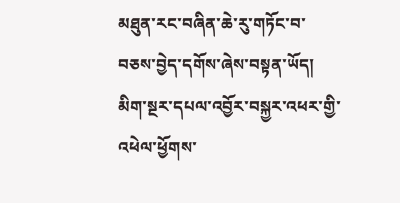མཐུན་རང་བཞིན་ཆེ་རུ་གཏོང་བ་བཅས་བྱེད་དགོས་ཞེས་བསྟན་ཡོད།
མིག་སྔར་དཔལ་འབྱོར་བསྐྱར་འཕར་གྱི་འཕེལ་ཕྱོགས་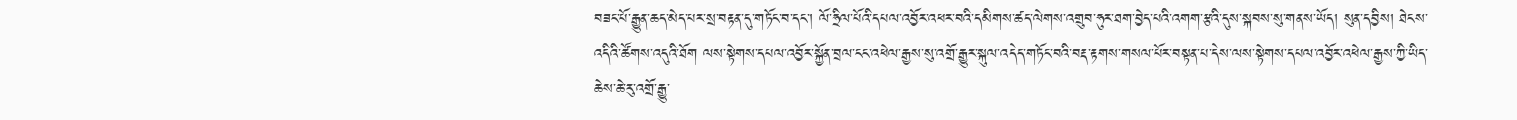བཟང་པོ་རྒྱུན་ཆད་མེད་པར་སྲ་བརྟན་དུ་གཏོང་བ་དང་། ལོ་ཧྲིལ་པོའི་དཔལ་འབྱོར་འཕར་བའི་དམིགས་ཚད་ལེགས་འགྲུབ་ཧུར་ཐག་བྱེད་པའི་འགག་རྩའི་དུས་སྐབས་སུ་གནས་ཡོད། སུན་དབྱིས། ཐེངས་འདིའི་ཚོགས་འདུའི་ཐོག ལས་སྟེགས་དཔལ་འབྱོར་སྐྱོན་བྲལ་ངང་འཕེལ་རྒྱས་སུ་འགྲོ་རྒྱུར་སྐུལ་འདེད་གཏོང་བའི་བརྡ་རྟགས་གསལ་པོར་བསྟན་པ་དེས་ལས་སྟེགས་དཔལ་འབྱོར་འཕེལ་རྒྱས་ཀྱི་ཡིད་ཆེས་ཆེ་རུ་འགྲོ་རྒྱུ་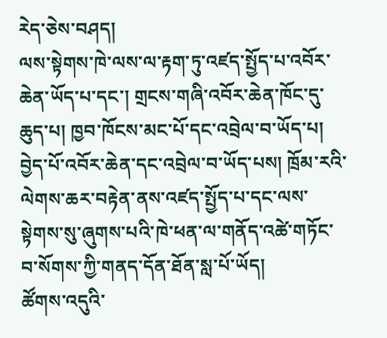རེད་ཅེས་བཤད།
ལས་སྟེགས་ཁེ་ལས་ལ་རྟག་ཏུ་འཛད་སྤྱོད་པ་འབོར་ཆེན་ཡོད་པ་དང་། གྲངས་གཞི་འབོར་ཆེན་ཁོང་དུ་ཆུད་པ། ཁྱབ་ཁོངས་མང་པོ་དང་འབྲེལ་བ་ཡོད་པ། བྱེད་པོ་འབོར་ཆེན་དང་འབྲེལ་བ་ཡོད་པས། ཁྲོམ་རའི་ལེགས་ཆར་བརྟེན་ནས་འཛད་སྤྱོད་པ་དང་ལས་སྟེགས་སུ་ཞུགས་པའི་ཁེ་ཕན་ལ་གནོད་འཚེ་གཏོང་བ་སོགས་ཀྱི་གནད་དོན་ཐོན་སླ་པོ་ཡོད།
ཚོགས་འདུའི་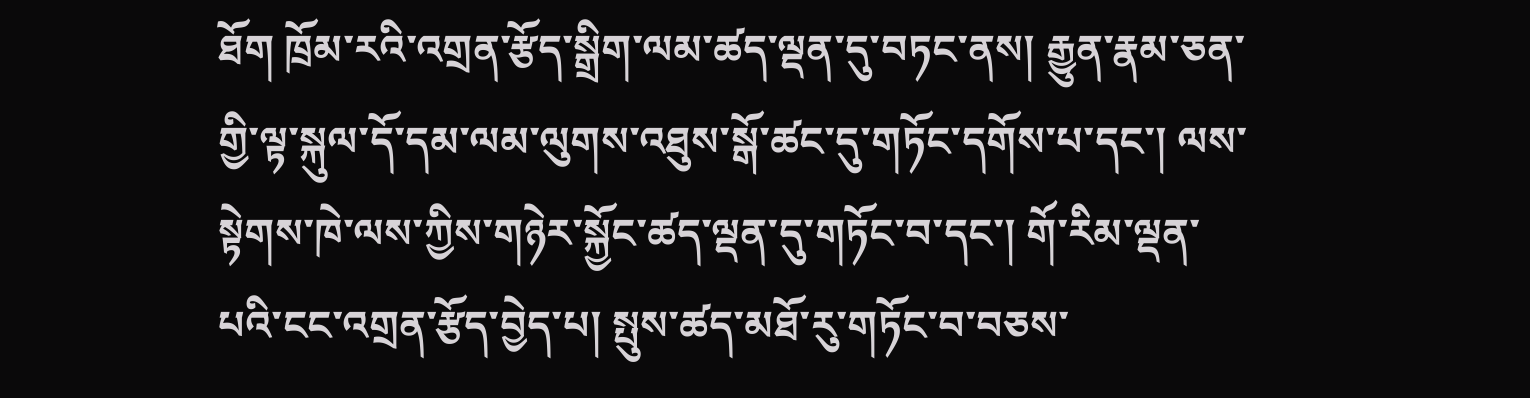ཐོག ཁྲོམ་རའི་འགྲན་རྩོད་སྒྲིག་ལམ་ཚད་ལྡན་དུ་བཏང་ནས། རྒྱུན་རྣམ་ཅན་གྱི་ལྟ་སྐུལ་དོ་དམ་ལམ་ལུགས་འཐུས་སྒོ་ཚང་དུ་གཏོང་དགོས་པ་དང་། ལས་སྟེགས་ཁེ་ལས་ཀྱིས་གཉེར་སྐྱོང་ཚད་ལྡན་དུ་གཏོང་བ་དང་། གོ་རིམ་ལྡན་པའི་ངང་འགྲན་རྩོད་བྱེད་པ། སྤུས་ཚད་མཐོ་རུ་གཏོང་བ་བཅས་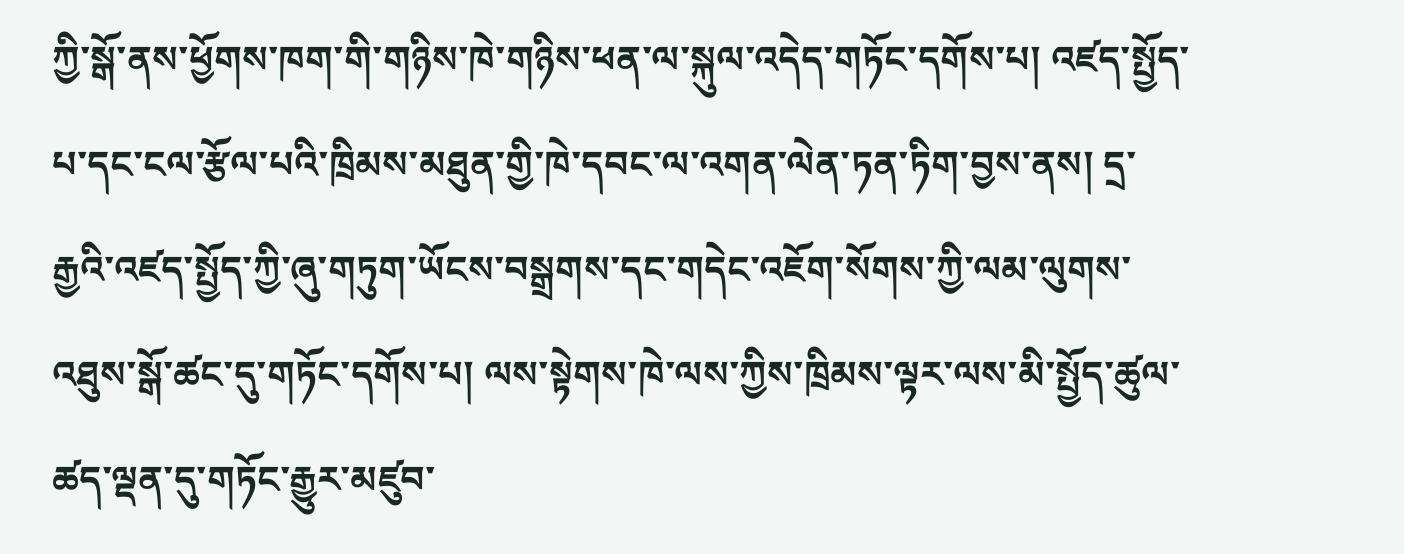ཀྱི་སྒོ་ནས་ཕྱོགས་ཁག་གི་གཉིས་ཁེ་གཉིས་ཕན་ལ་སྐུལ་འདེད་གཏོང་དགོས་པ། འཛད་སྤྱོད་པ་དང་ངལ་རྩོལ་པའི་ཁྲིམས་མཐུན་གྱི་ཁེ་དབང་ལ་འགན་ལེན་ཏན་ཏིག་བྱས་ནས། དྲ་རྒྱའི་འཛད་སྤྱོད་ཀྱི་ཞུ་གཏུག་ཡོངས་བསྒྲགས་དང་གདེང་འཇོག་སོགས་ཀྱི་ལམ་ལུགས་འཐུས་སྒོ་ཚང་དུ་གཏོང་དགོས་པ། ལས་སྟེགས་ཁེ་ལས་ཀྱིས་ཁྲིམས་ལྟར་ལས་མི་སྤྱོད་ཚུལ་ཚད་ལྡན་དུ་གཏོང་རྒྱུར་མཛུབ་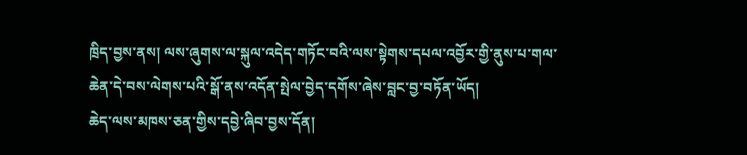ཁྲིད་བྱས་ནས། ལས་ཞུགས་ལ་སྐུལ་འདེད་གཏོང་བའི་ལས་སྟེགས་དཔལ་འབྱོར་གྱི་ནུས་པ་གལ་ཆེན་དེ་བས་ལེགས་པའི་སྒོ་ནས་འདོན་སྤེལ་བྱེད་དགོས་ཞེས་བླང་བྱ་བཏོན་ཡོད།
ཆེད་ལས་མཁས་ཅན་གྱིས་དབྱེ་ཞིབ་བྱས་དོན།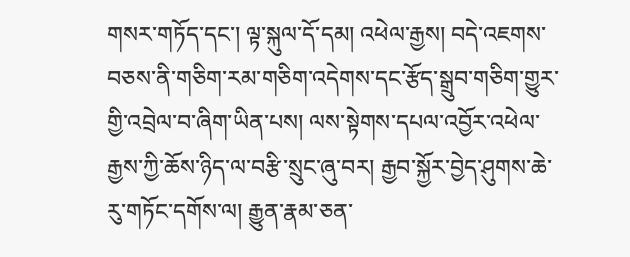གསར་གཏོད་དང་། ལྟ་སྐུལ་དོ་དམ། འཕེལ་རྒྱས། བདེ་འཇགས་བཅས་ནི་གཅིག་རམ་གཅིག་འདེགས་དང་རྩོད་སྒྲུབ་གཅིག་གྱུར་གྱི་འབྲེལ་བ་ཞིག་ཡིན་པས། ལས་སྟེགས་དཔལ་འབྱོར་འཕེལ་རྒྱས་ཀྱི་ཆོས་ཉིད་ལ་བརྩི་སྲུང་ཞུ་བར། རྒྱབ་སྐྱོར་བྱེད་ཤུགས་ཆེ་རུ་གཏོང་དགོས་ལ། རྒྱུན་རྣམ་ཅན་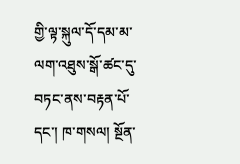གྱི་ལྟ་སྐུལ་དོ་དམ་མ་ལག་འཐུས་སྒོ་ཚང་དུ་བཏང་ནས་བརྟན་པོ་དང་། ཁ་གསལ། སྔོན་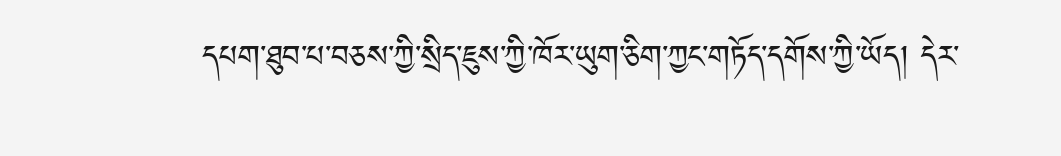དཔག་ཐུབ་པ་བཅས་ཀྱི་སྲིད་ཇུས་ཀྱི་ཁོར་ཡུག་ཅིག་ཀྱང་གཏོད་དགོས་ཀྱི་ཡོད། དེར་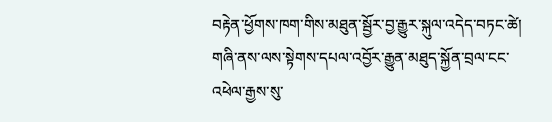བརྟེན་ཕྱོགས་ཁག་གིས་མཐུན་སྦྱོར་བྱ་རྒྱུར་སྐུལ་འདེད་བཏང་ཚེ། གཞི་ནས་ལས་སྟེགས་དཔལ་འབྱོར་རྒྱུན་མཐུད་སྐྱོན་བྲལ་ངང་འཕེལ་རྒྱས་སུ་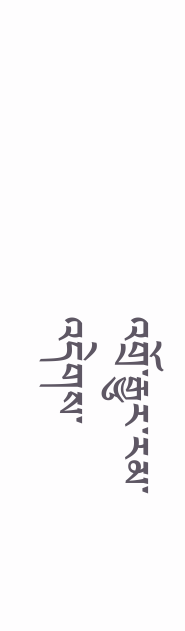འགྲོ་རྒྱུར་རམ་འདེགས་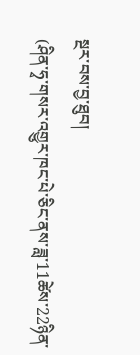སྔར་བས་བྱ་ཐུབ།
(ཤིན་ཧྭ་གསར་འགྱུར་ཁང་པེ་ཅིང་ནས་ཟླ་11ཚེས་22ཉིན་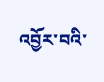འབྱོར་བའི་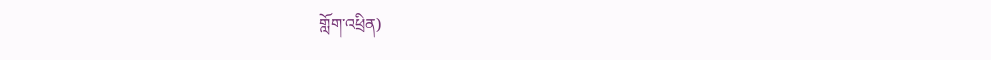གློག་འཕྲིན)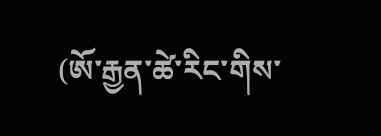(ཨོ་རྒྱན་ཚེ་རིང་གིས་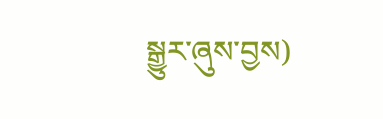སྒྱུར་ཞུས་བྱས)